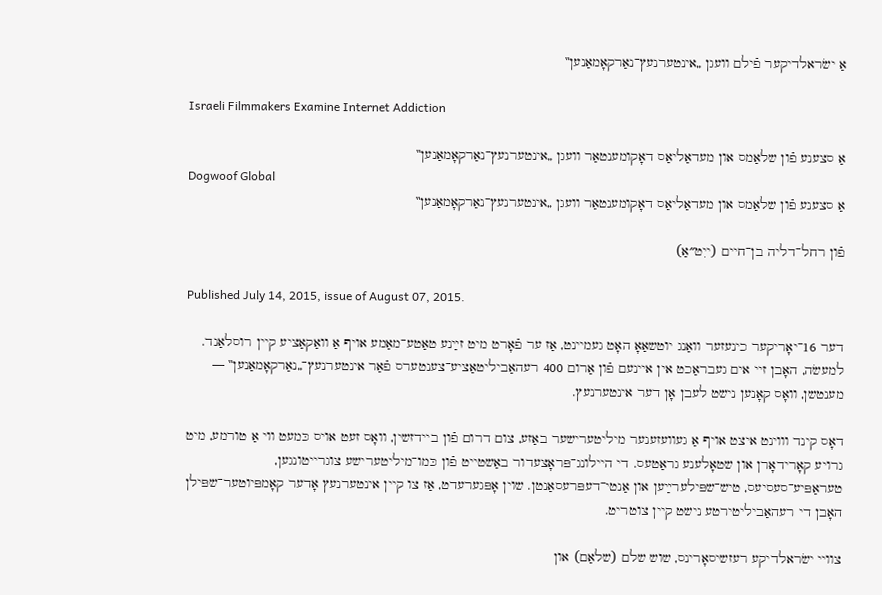אַ ישׂראלדיקער פֿילם וועגן „אינטערנעץ־נאַרקאָמאַנען‟

Israeli Filmmakers Examine Internet Addiction

אַ סצענע פֿון שלאַמס און מעדאַליאַס דאָקומענטאַר וועגן „אינטערנעץ־נאַרקאָמאַנען‟
Dogwoof Global
אַ סצענע פֿון שלאַמס און מעדאַליאַס דאָקומענטאַר וועגן „אינטערנעץ־נאַרקאָמאַנען‟

פֿון רחל־דליה בן־חיים (ייִט״אַ)

Published July 14, 2015, issue of August 07, 2015.

דער 16־יאָריקער כינעזער וואַנג יוטשאַאָ האָט געמיינט, אַז ער פֿאָרט מיט זײַנע טאַטע־מאַמע אויף אַ וואַקאַציע קיין רוסלאַנד. למעשׂה, האָבן זיי אים געבראַכט אין איינעם פֿון אַרום 400 רעהאַביליטאַציע־צענטערס פֿאַר אינטערנעץ־„נאַרקאָמאַנען‟ — מענטשן, וואָס קאָנען נישט לעבן אָן דער אינטערנעץ.

דאָס קינד וווינט איצט אויף אַ געוועזענער מיליטערישער באַזע, צום דרום פֿון ביידזשין, וואָס זעט אויס כּמעט ווי אַ טורמע, מיט גרויע קאָרידאָרן און שטאָלענע גראַטעס. די היילונג־פּראָצעדור באַשטייט פֿון כּמו־מיליטערישע צוגרייטונגען, טעראַפּיע־סעסיעס, טיש־שפּילערײַען און אַנטי־דעפּרעסאַנטן. שוין אָפּגערעדט, אַז צו קיין אינטערנעץ אָדער קאָמפּיוטער־שפּילן האָבן די רעהאַביליטירטע נישט קיין צוטריט.

צוויי ישׂראלדיקע רעזשיסאָרינס, שוש שלם (שלאַם) און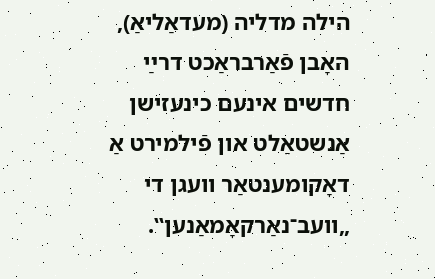הילה מדליה (מעדאַליאַ), האָבן פֿאַרבראַכט דרײַ חדשים אינעם כינעזישן אַנשטאַלט און פֿילמירט אַ דאָקומענטאַר וועגן די „וועב־נאַרקאָמאַנען‟.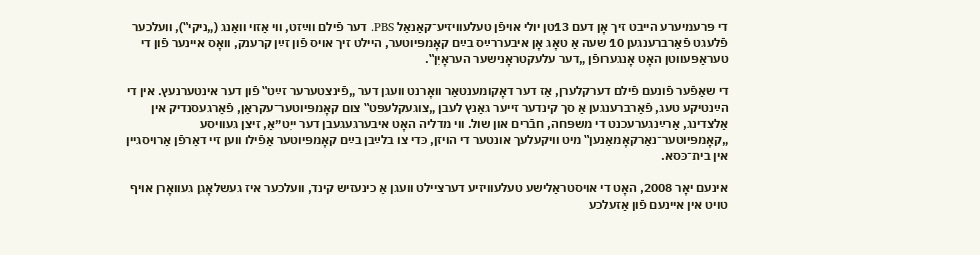די פּרעמיערע הייבט זיך אָן דעם 13טן יולי אויפֿן טעלעוויזיע־קאַנאַל PBS. דער פֿילם ווײַזט, ווי אַזוי וואַנג („ניקי‟), וועלכער פֿלעגט פֿאַרברענגען 10 שעה אַ טאָג אָן איבעררײַס בײַם קאָמפּיוטער, היילט זיך אויס פֿון זײַן קרענק, וואָס איינער פֿון די טעראַפּעווטן האָט אָנגערופֿן „דער עלעקטראָנישער העראָיִן‟.

די שאַפֿער פֿונעם פֿילם דערקלערן, אַז דער דאָקומענטאַר וואָרנט וועגן דער „פֿינצטערער זײַט‟ פֿון דער אינטערנעץ. אין די הײַנטיקע טעג, פֿאַרברענגען אַ סך קינדער זייער גאַנץ לעבן „צוגעקלעפּט‟ צום קאָמפּיוטער־עקראַן, פֿאַרגעסנדיק אין אַלצדינג, אַרײַנגערעכנט די משפּחה, חבֿרים און שול. ווי מדליה האָט איבערגעגעבן דער ייִט״אַ, זיצן געוויסע „קאָמפּיוטער־נאַרקאָמאַנען‟ מיט וויקעלעך אונטער די הויזן, כּדי צו בלײַבן בײַם קאָמפּיוטער אַפֿילו ווען זיי דאַרפֿן אַרויסגיין אין בית־כּסא.

אינעם יאָר 2008, האָט די אויסטראַלישע טעלעוויזיע דערציילט וועגן אַ כינעזיש קינד, וועלכער איז געשלאָגן געוואָרן אויף טויט אין איינעם פֿון אַזעלכע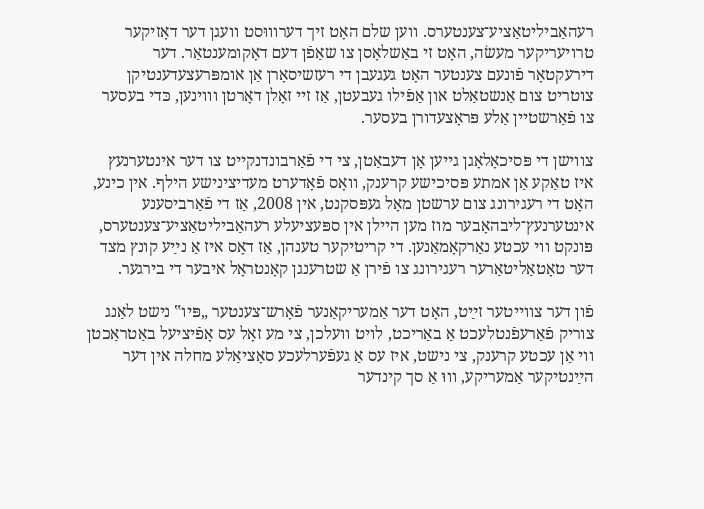רעהאַביליטאַציע־צענטערס. ווען שלם האָט זיך דערוווּסט וועגן דער דאָזיקער טרויעריקער מעשׂה, האָט זי באַשלאָסן צו שאַפֿן דעם דאָקומענטאַר. דער דירעקטאָר פֿונעם צענטער האָט געגעבן די רעזשיסאָרן אַן אומפּרעצעדענטיקן צוטריט צום אַנשטאַלט און אַפֿילו געבעטן, אַז זיי זאָלן דאָרטן וווינען, כּדי בעסער צו פֿאַרשטיין אַלע פּראָצעדורן בעסער.

צווישן די פּסיכאָלאָגן גייען אָן דעבאַטן, צי די פֿאַרבונדנקייט צו דער אינטערנעץ איז טאַקע אַן אמתע פּסיכישע קרענק, וואָס פֿאָדערט מעדיצינישע הילף. אין כינע, האָט די רעגירונג צום ערשטן מאָל געפּסקנט, אין 2008, אַז די פֿאַרביסענע אינטערנעץ־ליבהאָבער מוז מען היילן אין ספּעציעלע רעהאַביליטאַציע־צענטערס, פּונקט ווי עכטע נאַרקאָמאַנען. די קריטיקער טענהן, אַז דאָס איז אַ נײַע קונץ מצד דער טאָטאַליטאַרער רעגירונג צו פֿירן אַ שטרענגן קאָנטראָל איבער די בירגער.

פֿון דער צווייטער זײַט, האָט דער אַמעריקאַנער פֿאָרש־צענטער „פּיו‟ נישט לאַנג צוריק פֿאַרעפֿנטלעכט אַ באַריכט, לויט וועלכן, צי מע זאָל עס אָפֿיציעל באַטראַכטן ווי אַן עכטע קרענק, צי נישט, איז עס אַ געפֿערלעכע סאָציאַלע מחלה אין דער הײַנטיקער אַמעריקע, וווּ אַ סך קינדער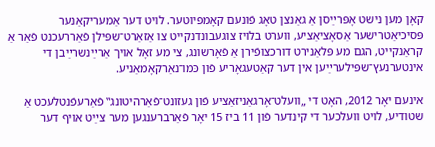קאָן מען נישט אָפּרײַסן אַ גאַנצן טאָג פֿונעם קאָמפּיוטער. לויט דער אַמעריקאַנער פּסיכיאַטרישער אַסאָציאַציע, ווערט בלויז צוגעבונדנקייט צו אַזאַרט־שפּילן פֿאַררעכנט פֿאַר אַ קראַנקייט, הגם מע פּלאַנירט דורכצופֿירן אַ פֿאָרשונג, צי מע זאָל אויך אַרײַנשרײַבן די אינטערנעץ־שפּילערײַען אין דער קאַטעגאָריע פֿון כּמו־נאַרקאָמאַניע.

אינעם יאָר 2012, האָט די „וועלט־אָרגאַניזאַציע פֿון געזונט־פֿאַרהיטונג‟ פֿאַרעפֿנטלעכט אַ שטודיע, לויט וועלכער די קינדער פֿון 11 ביז 15 יאָר פֿאַרברענגען מער צײַט אויף דער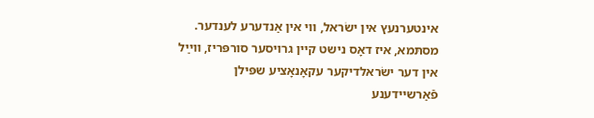אינטערנעץ אין ישׂראל, ווי אין אַנדערע לענדער. מסתּמא, איז דאָס נישט קיין גרויסער סורפּריז, ווײַל אין דער ישׂראלדיקער עקאָנאָציע שפּילן פֿאַרשיידענע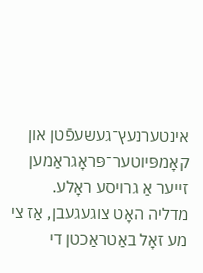אינטערנעץ־געשעפֿטן און קאָמפּיוטער־פּראָגראַמען זייער אַ גרויסע ראָלע. מדליה האָט צוגעגעבן, אַז צי מע זאָל באַטראַכטן די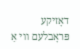דאָזיקע פּראָבלעם ווי אַ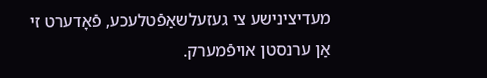מעדיצינישע צי געזעלשאַפֿטלעכע, פֿאָדערט זי אַן ערנסטן אויפֿמערק.